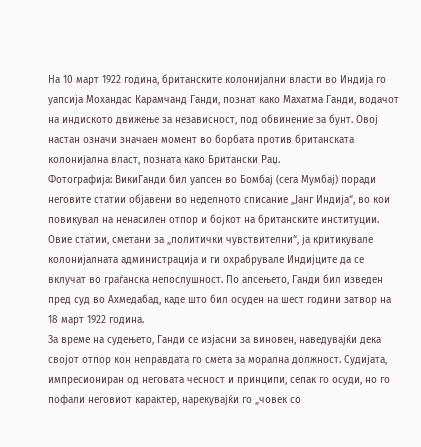На 10 март 1922 година, британските колонијални власти во Индија го уапсија Мохандас Карамчанд Ганди, познат како Махатма Ганди, водачот на индиското движење за независност, под обвинение за бунт. Овој настан означи значаен момент во борбата против британската колонијална власт, позната како Британски Раџ.
Фотографија: ВикиГанди бил уапсен во Бомбај (сега Мумбај) поради неговите статии објавени во неделното списание „Јанг Индија“, во кои повикувал на ненасилен отпор и бојкот на британските институции. Овие статии, сметани за „политички чувствителни“, ја критикувале колонијалната администрација и ги охрабрувале Индијците да се вклучат во граѓанска непослушност. По апсењето, Ганди бил изведен пред суд во Ахмедабад, каде што бил осуден на шест години затвор на 18 март 1922 година.
За време на судењето, Ганди се изјасни за виновен, наведувајќи дека својот отпор кон неправдата го смета за морална должност. Судијата, импресиониран од неговата чесност и принципи, сепак го осуди, но го пофали неговиот карактер, нарекувајќи го „човек со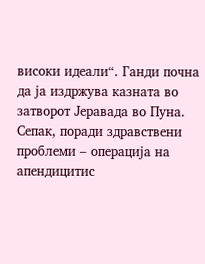високи идеали“. Ганди почна да ја издржува казната во затворот Јеравада во Пуна. Сепак, поради здравствени проблеми – операција на апендицитис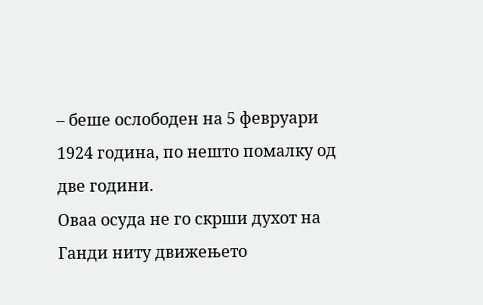– беше ослободен на 5 февруари 1924 година, по нешто помалку од две години.
Оваа осуда не го скрши духот на Ганди ниту движењето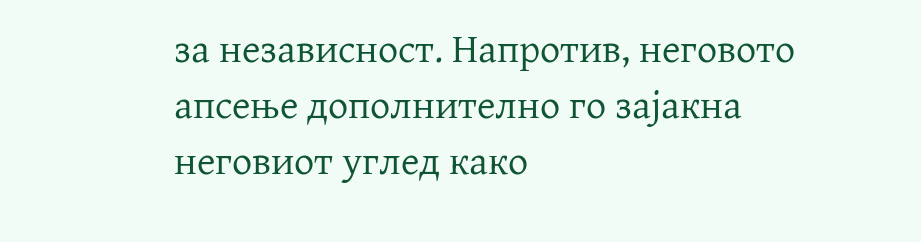за независност. Напротив, неговото апсење дополнително го зајакна неговиот углед како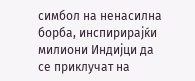симбол на ненасилна борба, инспирирајќи милиони Индијци да се приклучат на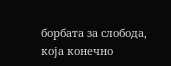борбата за слобода, која конечно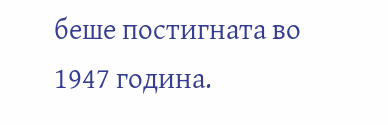беше постигната во 1947 година.